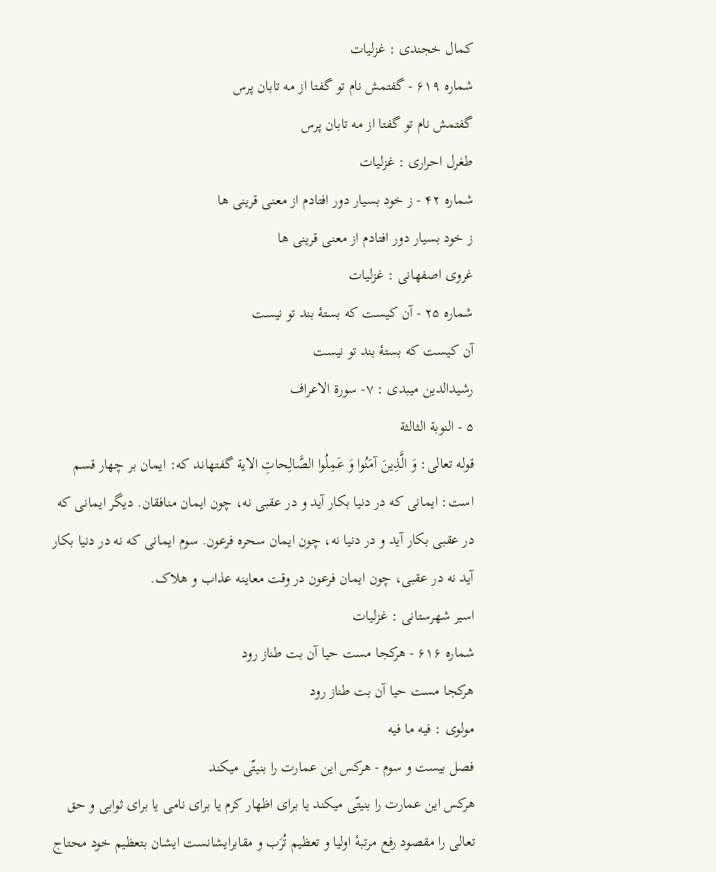کمال خجندی : غزلیات
شماره ۶۱۹ - گفتمش نام تو گفتا از مه تابان پرس
گفتمش نام تو گفتا از مه تابان پرس
طغرل احراری : غزلیات
شماره ۴۲ - ز خود بسیار دور افتادم از معنی قرینی ها
ز خود بسیار دور افتادم از معنی قرینی ها
غروی اصفهانی : غزلیات
شماره ۲۵ - آن کیست که بستۀ بند تو نیست
آن کیست که بستۀ بند تو نیست
رشیدالدین میبدی : ۷- سورة الاعراف
۵ - النوبة الثالثة
قوله تعالى: وَ الَّذِینَ آمَنُوا وَ عَمِلُوا الصَّالِحاتِ الایة گفتهاند که: ایمان بر چهار قسم است: ایمانى که در دنیا بکار آید و در عقبى نه، چون ایمان منافقان. دیگر ایمانى که در عقبى بکار آید و در دنیا نه، چون ایمان سحره فرعون. سوم ایمانى که نه در دنیا بکار آید نه در عقبى، چون ایمان فرعون در وقت معاینه عذاب و هلاک.
اسیر شهرستانی : غزلیات
شماره ۶۱۶ - هرکجا مست حیا آن بت طناز رود
هرکجا مست حیا آن بت طناز رود
مولوی : فیه ما فیه
فصل بیست و سوم - هرکس این عمارت را بنیتّی میکند
هرکس این عمارت را بنیتّی میکند یا برای اظهار کرم یا برای نامی یا برای ثوابی و حق تعالی را مقصود رفع مرتبهٔ اولیا و تعظیم تُرَب و مقابرایشانست ایشان بتعظیم خود محتاج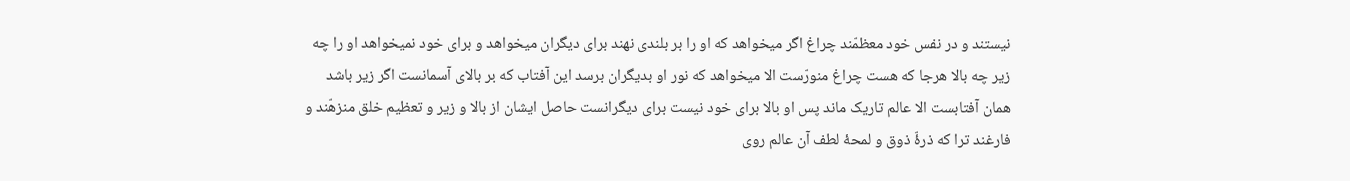نیستند و در نفس خود معظمّند چراغ اگر میخواهد که او را بر بلندی نهند برای دیگران میخواهد و برای خود نمیخواهد او را چه زیر چه بالا هرجا که هست چراغ منورّست الا میخواهد که نور او بدیگران برسد این آفتاب که بر بالای آسمانست اگر زیر باشد همان آفتابست الا عالم تاریک ماند پس او بالا برای خود نیست برای دیگرانست حاصل ایشان از بالا و زیر و تعظیم خلق منزهّند و فارغند ترا که ذرهّٔ ذوق و لمحهٔ لطف آن عالم روی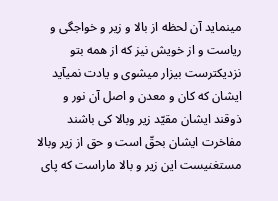مینماید آن لحظه از بالا و زیر و خواجگی و ریاست و از خویش نیز که از همه بتو نزدیکترست بیزار میشوی و یادت نمیآید ایشان که کان و معدن و اصل آن نور و ذوقند ایشان مقیّد زیر وبالا کی باشند مفاخرت ایشان بحقّ است و حق از زیر وبالا مستغنیست این زیر و بالا ماراست که پای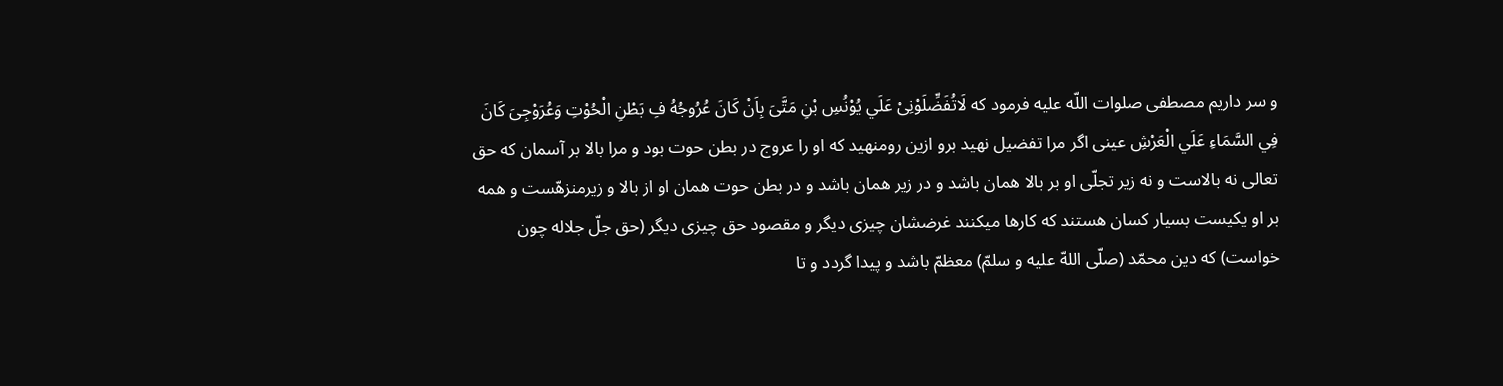و سر داریم مصطفی صلوات اللّه علیه فرمود که لَاتُفَضِّلَوْنِیْ عَلَي یُوْنُسِ بْنِ مَتَّیَ بِاَنْ کَانَ عُرُوجُهُ فِ بَطْنِ الْحُوْتِ وَعُرَوْجِیَ کَانَ فِي السَّمَاءِ عَلَي الْعَرْشِ عینی اگر مرا تفضیل نهید برو ازین رومنهید که او را عروج در بطن حوت بود و مرا بالا بر آسمان که حق تعالی نه بالاست و نه زیر تجلّی او بر بالا همان باشد و در زیر همان باشد و در بطن حوت همان او از بالا و زیرمنزهّست و همه بر او یکیست بسیار کسان هستند که کارها میکنند غرضشان چیزی دیگر و مقصود حق چیزی دیگر (حق جلّ جلاله چون خواست) که دین محمّد (صلّی اللهّ علیه و سلمّ) معظمّ باشد و پیدا گردد و تا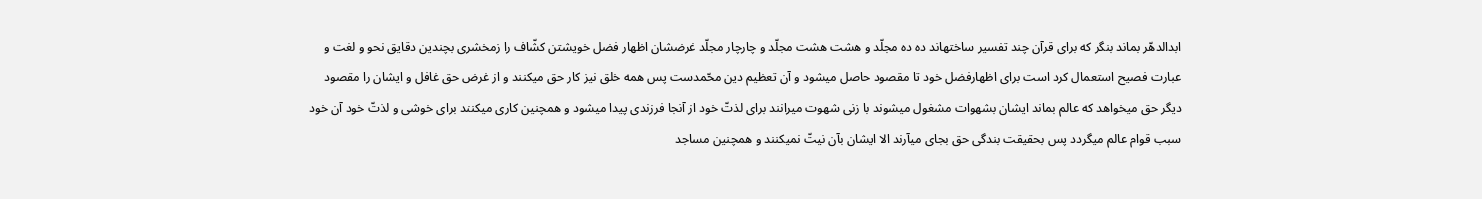ابدالدهّر بماند بنگر که برای قرآن چند تفسير ساختهاند ده ده مجلّد و هشت هشت مجلّد و چارچار مجلّد غرضشان اظهار فضل خویشتن کشّاف را زمخشری بچندین دقایق نحو و لغت و عبارت فصیح استعمال کرد است برای اظهارفضل خود تا مقصود حاصل میشود و آن تعظیم دین محّمدست پس همه خلق نیز کار حق میکنند و از غرض حق غافل و ایشان را مقصود دیگر حق میخواهد که عالم بماند ایشان بشهوات مشغول میشوند با زنی شهوت میرانند برای لذتّ خود از آنجا فرزندی پیدا میشود و همچنين کاری میکنند برای خوشی و لذتّ خود آن خود سبب قوام عالم میگردد پس بحقیقت بندگی حق بجای میآرند الا ایشان بآن نیتّ نمیکنند و همچنين مساجد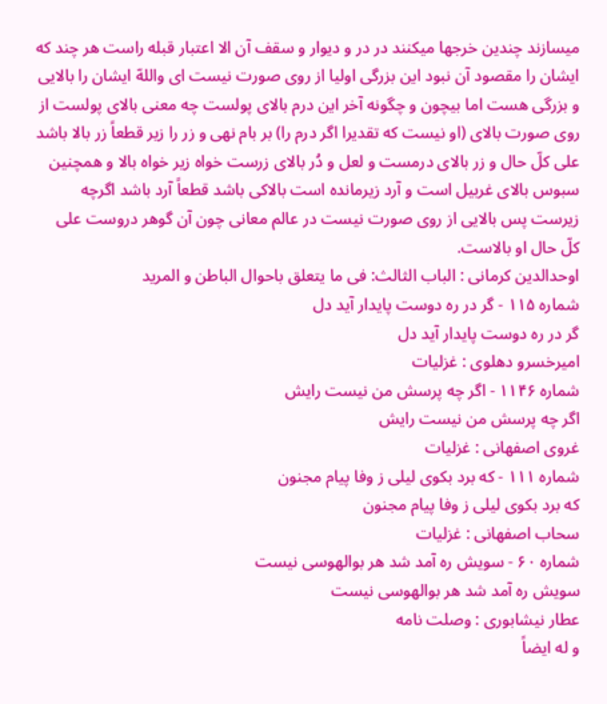میسازند چندین خرجها میکنند در در و دیوار و سقف آن الا اعتبار قبله راست هر چند که ایشان را مقصود آن نبود این بزرگی اولیا از روی صورت نیست ای واللهّ ایشان را بالایی و بزرگی هست اما بیچون و چگونه آخر این درم بالای پولست چه معنی بالای پولست از روی صورت بالای (او نیست که تقدیرا اگر درم را) بر بام نهی و زر را زیر قطعاً زر بالا باشد علی کلّ حال و زر بالای درمست و لعل و دُر بالای زرست خواه زیر خواه بالا و همچنين سبوس بالای غربیل است و آرد زیرمانده است بالاکی باشد قطعاً آرد باشد اگرچه زیرست پس بالایی از روی صورت نیست در عالم معانی چون آن گوهر دروست علی کلّ حال او بالاست.
اوحدالدین کرمانی : الباب الثالث: فی ما یتعلق باحوال الباطن و المرید
شماره ۱۱۵ - گر در ره دوست پایدار آید دل
گر در ره دوست پایدار آید دل
امیرخسرو دهلوی : غزلیات
شماره ۱۱۴۶ - اگر چه پرسش من نیست رایش
اگر چه پرسش من نیست رایش
غروی اصفهانی : غزلیات
شماره ۱۱۱ - که برد بکوی لیلی ز وفا پیام مجنون
که برد بکوی لیلی ز وفا پیام مجنون
سحاب اصفهانی : غزلیات
شماره ۶۰ - سویش ره آمد شد هر بوالهوسی نیست
سویش ره آمد شد هر بوالهوسی نیست
عطار نیشابوری : وصلت نامه
و له ایضاً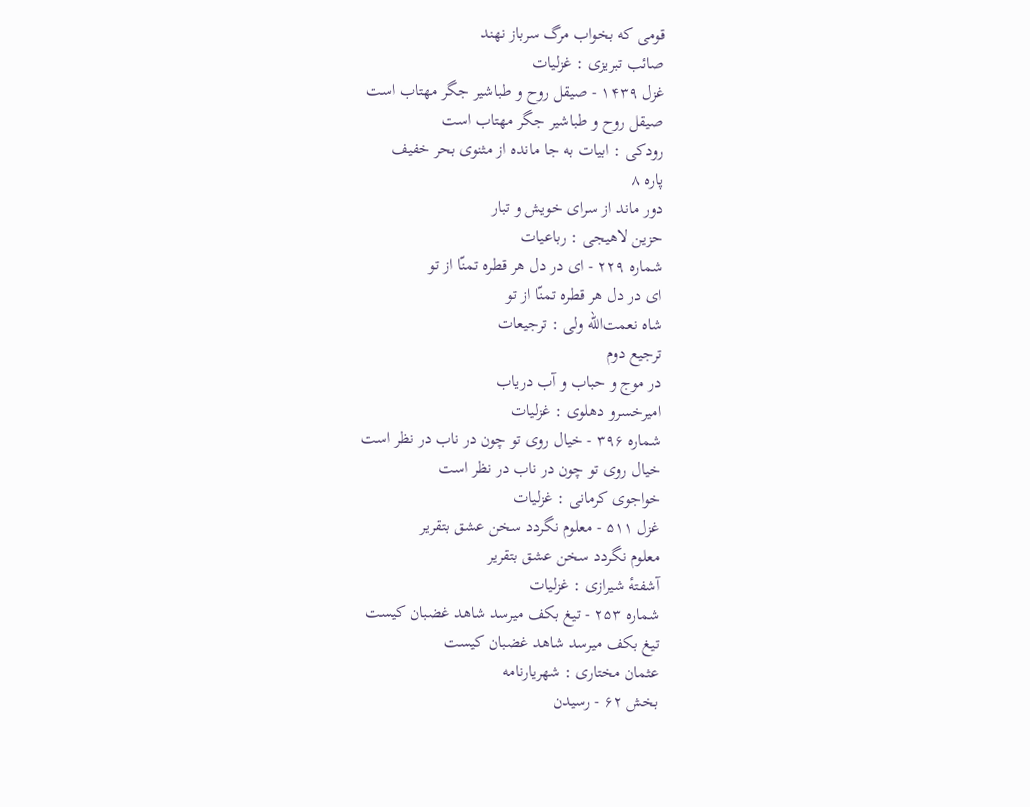قومی که بخواب مرگ سرباز نهند
صائب تبریزی : غزلیات
غزل ۱۴۳۹ - صیقل روح و طباشیر جگر مهتاب است
صیقل روح و طباشیر جگر مهتاب است
رودکی : ابیات به جا مانده از مثنوی بحر خفیف
پاره ۸
دور ماند از سرای خویش و تبار
حزین لاهیجی : رباعیات
شماره ۲۲۹ - ای در دل هر قطره تمنّا از تو
ای در دل هر قطره تمنّا از تو
شاه نعمت‌الله ولی : ترجیعات
ترجیع دوم
در موج و حباب و آب دریاب
امیرخسرو دهلوی : غزلیات
شماره ۳۹۶ - خیال روی تو چون در ناب در نظر است
خیال روی تو چون در ناب در نظر است
خواجوی کرمانی : غزلیات
غزل ۵۱۱ - معلوم نگردد سخن عشق بتقریر
معلوم نگردد سخن عشق بتقریر
آشفتهٔ شیرازی : غزلیات
شماره ۲۵۳ - تیغ بکف میرسد شاهد غضبان کیست
تیغ بکف میرسد شاهد غضبان کیست
عثمان مختاری : شهریارنامه
بخش ۶۲ - رسیدن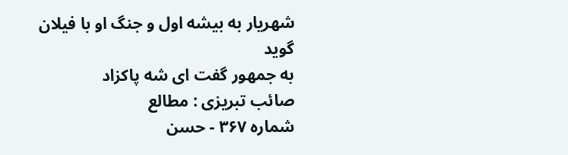شهریار به بیشه اول و جنگ او با فیلان گوید
به جمهور گفت ای شه پاکزاد
صائب تبریزی : مطالع
شماره ۳۶۷ - حسن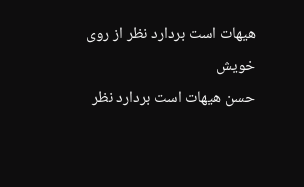هیهات است بردارد نظر از روی خویش
حسن هیهات است بردارد نظر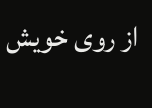از روی خویش